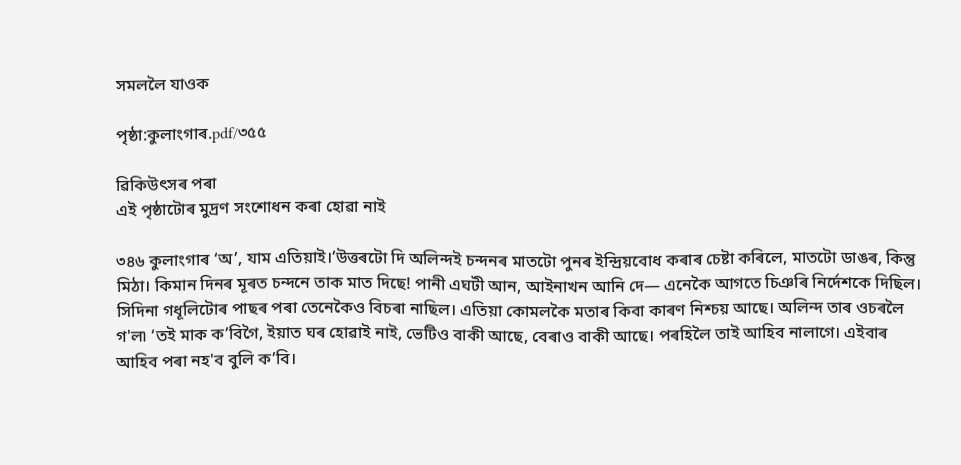সমললৈ যাওক

পৃষ্ঠা:কুলাংগাৰ.pdf/৩৫৫

ৱিকিউৎসৰ পৰা
এই পৃষ্ঠাটোৰ মুদ্ৰণ সংশোধন কৰা হোৱা নাই

৩৪৬ কুলাংগাৰ ‘অ’, যাম এতিয়াই।’উত্তৰটো দি অলিন্দই চন্দনৰ মাতটো পুনৰ ইন্দ্ৰিয়বোধ কৰাৰ চেষ্টা কৰিলে, মাতটো ডাঙৰ, কিন্তু মিঠা। কিমান দিনৰ মূৰত চন্দনে তাক মাত দিছে! পানী এঘটী আন, আইনাখন আনি দে— এনেকৈ আগতে চিঞৰি নিৰ্দেশকে দিছিল। সিদিনা গধূলিটোৰ পাছৰ পৰা তেনেকৈও বিচৰা নাছিল। এতিয়া কোমলকৈ মতাৰ কিবা কাৰণ নিশ্চয় আছে। অলিন্দ তাৰ ওচৰলৈ গ'ল৷ ‘তই মাক ক’বিগৈ, ইয়াত ঘৰ হোৱাই নাই, ভেটিও বাকী আছে, বেৰাও বাকী আছে। পৰহিলৈ তাই আহিব নালাগে। এইবাৰ আহিব পৰা নহ'ব বুলি ক’বি।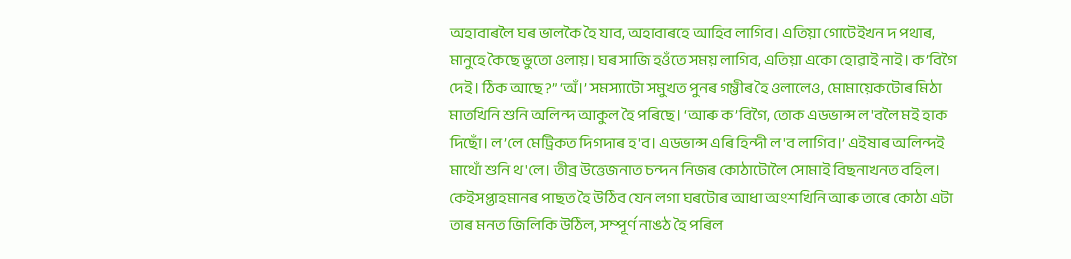অহাবাৰলৈ ঘৰ ভালকৈ হৈ যাব, অহাবাৰহে আহিব লাগিব। এতিয়া গোটেইখন দ পথাৰ, মানুহে কৈছে ভুতো ওলায়। ঘৰ সাজি হওঁতে সময় লাগিব, এতিয়া একো হোৱাই নাই। ক’বিগৈ দেই। ঠিক আছে?” ‘অঁ।’ সমস্যাটো সমুখত পুনৰ গম্ভীৰ হৈ ওলালেও, মোমায়েকটোৰ মিঠা মাতখিনি শুনি অলিন্দ আকুল হৈ পৰিছে। ‘আৰু ক’বিগৈ, তোক এডভান্স ল'বলৈ ম‍ই হাক দিছোঁ। ল’লে মেট্ৰিকত দিগদাৰ হ'ব। এডভান্স এৰি হিন্দী ল'ব লাগিব।’ এইষাৰ অলিন্দই মাথোঁ শুনি থ'লে। তীব্ৰ উত্তেজনাত চন্দন নিজৰ কোঠাটোলৈ সোমাই বিছনাখনত বহিল। কেইসপ্তাহমানৰ পাছত হৈ উঠিব যেন লগা ঘৰটোৰ আধা অংশখিনি আৰু তাৰে কোঠা এটা তাৰ মনত জিলিকি উঠিল, সম্পূৰ্ণ নাঙঠ হৈ পৰিল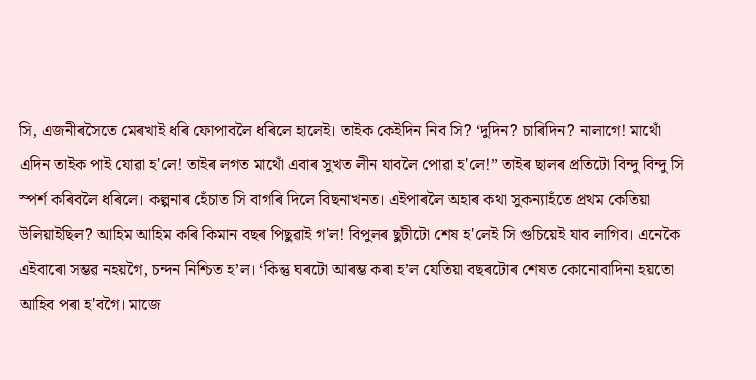সি, এজনীৰসৈতে মেৰখাই ধৰি ফোপাবলৈ ধৰিলে হালেই। তাইক কেইদিন নিব সি? ‘দুদিন? চাৰিদিন? নালাগে! মাথোঁ এদিন তাইক পাই যোৱা হ'লে! তাইৰ লগত মাথোঁ এবাৰ সুখত লীন যাবলৈ পোৱা হ'লে!” তাইৰ ছালৰ প্ৰতিটো বিন্দু বিন্দু সি স্পৰ্শ কৰিবলৈ ধৰিলে। কল্পনাৰ হেঁচাত সি বাগৰি দিলে বিছনাখনত। এইপাৰলৈ অহাৰ কথা সুকন্যাহঁতে প্ৰথম কেতিয়া উলিয়াইছিল? আহিম আহিম কৰি কিমান বছৰ পিছুৱাই গ'ল! বিপুলৰ ছুটীটো শেষ হ'লেই সি গুচিয়েই যাব লাগিব। এনেকৈ এইবাৰো সম্ভৱ নহয়গৈ, চন্দন নিশ্চিত হ’ল। ‘কিন্তু ঘৰটো আৰম্ভ কৰা হ’ল যেতিয়া বছৰটোৰ শেষত কোনোবাদিনা হয়তো আহিব পৰা হ'বগৈ। মাজে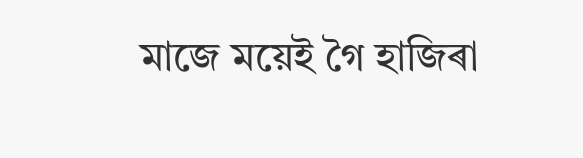মাজে ময়েই গৈ হাজিৰা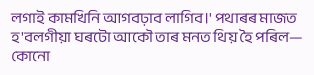লগাই কামখিনি আগবঢ়াব লাগিব।' পথাৰৰ মাজত হ'বলগীয়া ঘৰটো আকৌ তাৰ মনত থিয় হৈ পৰিল— কোনো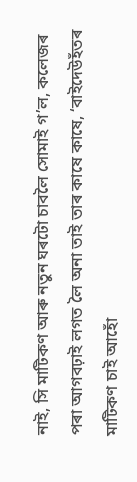নাই, সি মাটিকণ আৰু নতুন ঘৰটো চাবলৈ সোমাই গ’ল, কলেজৰ পৰা আগবঢ়াই লগত লৈ অনা তাই তাৰ কাষে কাষে, ‘বাইদেউহঁতৰ মাটিকণ চাই আহোঁ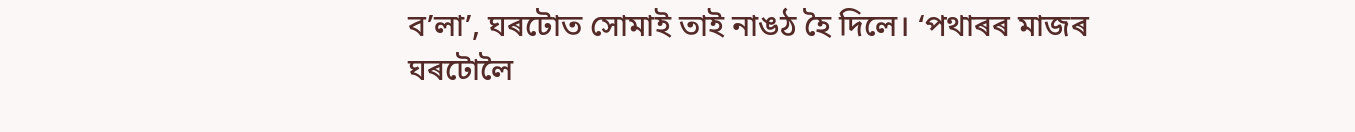ব’লা’, ঘৰটোত সোমাই তাই নাঙঠ হৈ দিলে। ‘পথাৰৰ মাজৰ ঘৰটোলৈ